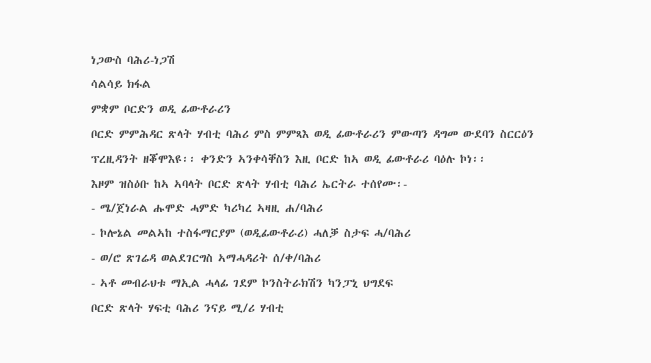ነጋውስ ባሕሪ-ነጋሽ
ሳልሳይ ክፋል
ምቋም ቦርድን ወዲ ፊውቶራሪን
ቦርድ ምምሕዳር ጽላት ሃብቲ ባሕሪ ምስ ምምጻእ ወዲ ፊውቶራሪን ምውጣን ዳግመ ውደባን ስርርዕን ፕረዚዳንት ዘቖሞእዩ፡፡ ቀንድን ኣንቀሳቐስን እዚ ቦርድ ከኣ ወዲ ፊውቶራሪ ባዕሉ ኮነ፡፡
እዞም ዝስዕቡ ከኣ ኣባላት ቦርድ ጽላት ሃብቲ ባሕሪ ኤርትራ ተሰየሙ፡-
- ሜ/ጀነራል ሑሞድ ሓምድ ካሪካረ ኣዛዚ ሐ/ባሕሪ
- ኮሎኔል መልኣከ ተስፋማርያም (ወዲፊውቶራሪ) ሓለቓ ስታፍ ሓ/ባሕሪ
- ወ/ሮ ጽገሬዳ ወልደገርግስ ኣማሓዳሪት ሰ/ቀ/ባሕሪ
- ኣቶ መብራህቱ ማኢል ሓላፊ ገደም ኮንስትራክሽን ካንፓኒ ህግደፍ
ቦርድ ጽላት ሃፍቲ ባሕሪ ንናይ ሚ/ሪ ሃብቲ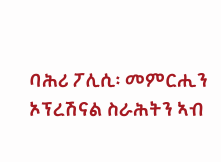ባሕሪ ፖሊሲ፡ መምርሒን ኦፕረሽናል ስራሕትን ኣብ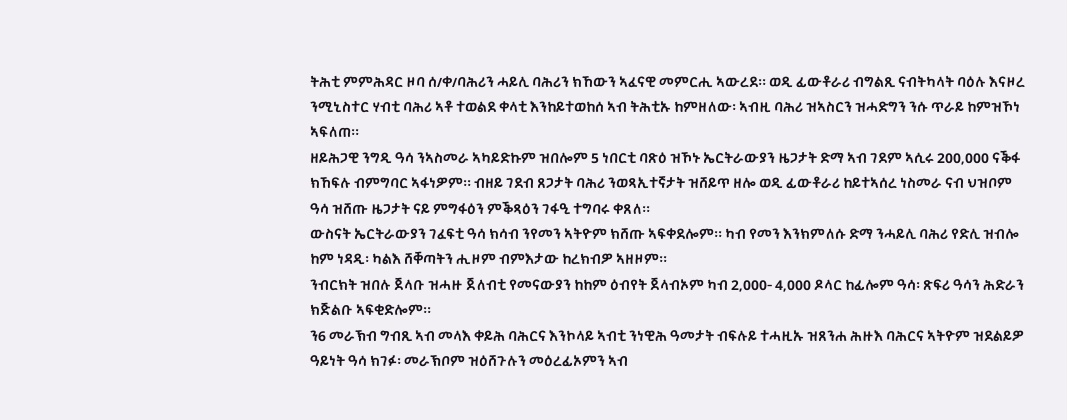ትሕቲ ምምሕዳር ዞባ ሰ/ቀ/ባሕሪን ሓይሊ ባሕሪን ክኸውን ኣፈናዊ መምርሒ ኣውረደ፡፡ ወዲ ፊውቶራሪ ብግልጺ ናብትካላት ባዕሉ እናዞረ ንሚኒስተር ሃብቲ ባሕሪ ኣቶ ተወልደ ቀላቲ እንከይተወከሰ ኣብ ትሕቲኡ ከምዘለው፡ ኣብዚ ባሕሪ ዝኣስርን ዝሓድግን ንሱ ጥራይ ከምዝኾነ ኣፍለጠ፡፡
ዘይሕጋዊ ንግዲ ዓሳ ንኣስመራ ኣካይድኩም ዝበሎም 5 ነበርቲ ባጽዕ ዝኾኑ ኤርትራውያን ዜጋታት ድማ ኣብ ገደም ኣሲሩ 200,000 ናቕፋ ክኸፍሉ ብምግባር ኣፋነዎም፡፡ ብዘይ ገደብ ጸጋታት ባሕሪ ንወጻኢተኛታት ዝሸይጥ ዘሎ ወዲ ፊውቶራሪ ከይተኣሰረ ነስመራ ናብ ህዝቦም ዓሳ ዝሸጡ ዜጋታት ናይ ምግፋዕን ምቕጻዕን ገፋዒ ተግባሩ ቀጸለ፡፡
ውስናት ኤርትራውያን ገፈፍቲ ዓሳ ክሳብ ንየመን ኣትዮም ክሸጡ ኣፍቀደሎም፡፡ ካብ የመን እንክምለሱ ድማ ንሓይሊ ባሕሪ የድሊ ዝብሎ ከም ነዳዲ፡ ካልእ ሸቐጣትን ሒዞም ብምእታው ከረክብዎ ኣዘዞም፡፡
ንብርክት ዝበሉ ጀላቡ ዝሓዙ ጀለብቲ የመናውያን ከከም ዕብየት ጀላብኦም ካብ 2,000- 4,000 ዶላር ከፊሎም ዓሳ፡ ጽፍሪ ዓሳን ሕድራን ክጅልቡ ኣፍቂድሎም፡፡
ን6 መራኽብ ግብጺ ኣብ መላእ ቀይሕ ባሕርና እንኮላይ ኣብቲ ንነዊሕ ዓመታት ብፍሉይ ተሓዚኡ ዝጸንሐ ሕዙእ ባሕርና ኣትዮም ዝደልይዎ ዓይነት ዓሳ ክገፉ፡ መራኽቦም ዝዕሸጉሉን መዕረፊኦምን ኣብ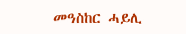መዓስከር ሓይሊ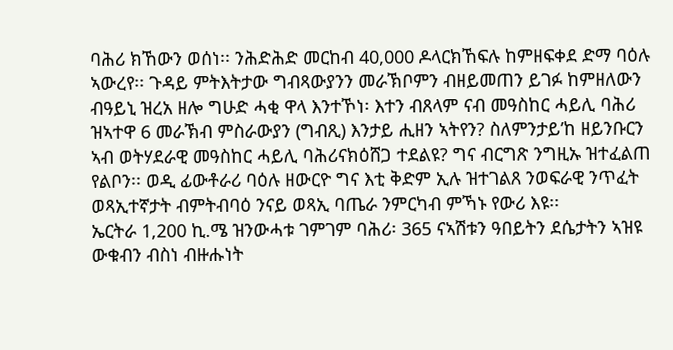ባሕሪ ክኸውን ወሰነ፡፡ ንሕድሕድ መርከብ 40,000 ዶላርክኸፍሉ ከምዘፍቀደ ድማ ባዕሉ ኣውረየ፡፡ ጉዳይ ምትእትታው ግብጻውያንን መራኽቦምን ብዘይመጠን ይገፉ ከምዘለውን ብዓይኒ ዝረአ ዘሎ ግሁድ ሓቂ ዋላ እንተኾነ፡ እተን ብጸላም ናብ መዓስከር ሓይሊ ባሕሪ ዝኣተዋ 6 መራኽብ ምስራውያን (ግብጺ) እንታይ ሒዘን ኣትየን? ስለምንታይ’ከ ዘይንቡርን ኣብ ወትሃደራዊ መዓስከር ሓይሊ ባሕሪናክዕሸጋ ተደልዩ? ግና ብርግጽ ንግዚኡ ዝተፈልጠ የልቦን፡፡ ወዲ ፊውቶራሪ ባዕሉ ዘውርዮ ግና እቲ ቅድም ኢሉ ዝተገልጸ ንወፍራዊ ንጥፈት ወጻኢተኛታት ብምትብባዕ ንናይ ወጻኢ ባጤራ ንምርካብ ምኻኑ የውሪ እዩ፡፡
ኤርትራ 1,200 ኪ.ሜ ዝንውሓቱ ገምገም ባሕሪ፡ 365 ናኣሽቱን ዓበይትን ደሴታትን ኣዝዩ ውቁብን ብስነ ብዙሑነት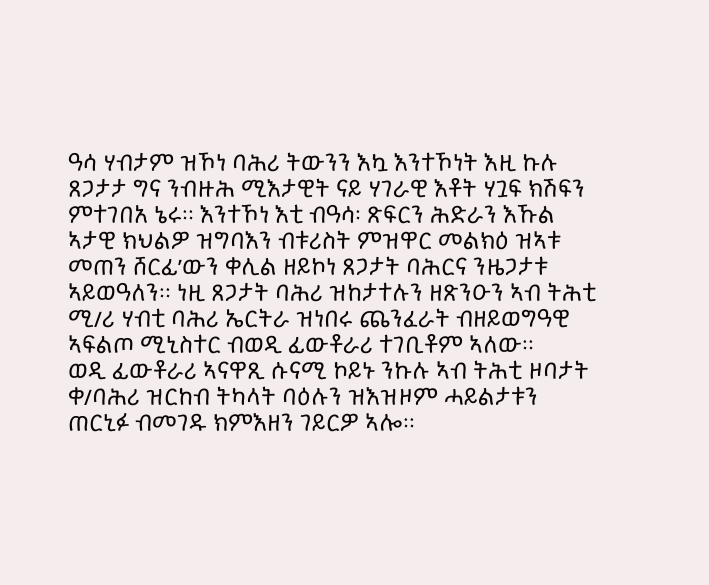ዓሳ ሃብታም ዝኾነ ባሕሪ ትውንን እኳ እንተኾነት እዚ ኩሉ ጸጋታታ ግና ንብዙሕ ሚእታዊት ናይ ሃገራዊ እቶት ሃጓፍ ክሽፍን ምተገበአ ኔሩ፡፡ እንተኾነ እቲ ብዓሳ፡ ጽፍርን ሕድራን እኹል ኣታዊ ክህልዎ ዝግባእን ብቱሪስት ምዝዋር መልክዕ ዝኣቱ መጠን ሸርፊ’ውን ቀሊል ዘይኮነ ጸጋታት ባሕርና ንዜጋታቱ ኣይወዓለን፡፡ ነዚ ጸጋታት ባሕሪ ዝከታተሉን ዘጽንዑን ኣብ ትሕቲ ሚ/ሪ ሃብቲ ባሕሪ ኤርትራ ዝነበሩ ጨንፈራት ብዘይወግዓዊ ኣፍልጦ ሚኒስተር ብወዲ ፊውቶራሪ ተገቢቶም ኣለው፡፡
ወዲ ፊውቶራሪ ኣናዋጺ ሱናሚ ኮይኑ ንኩሉ ኣብ ትሕቲ ዞባታት ቀ/ባሕሪ ዝርከብ ትካላት ባዕሉን ዝእዝዞም ሓይልታቱን ጠርኒፉ ብመገዱ ክምእዘን ገይርዎ ኣሎ፡፡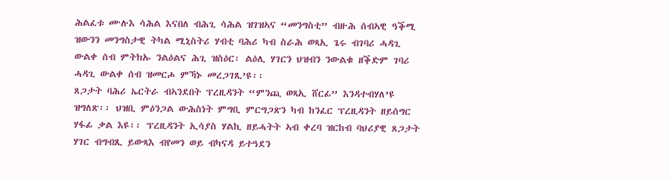ሕልፈቱ ሙሉእ ሳሕል እናበለ ብሕጊ ሳሕል ዝገዝኣና “መንግስቲ” ብዙሕ ሰብኣዊ ዓቕሚ ዝውንን መንግስታዊ ትካል ሚኒስትሪ ሃብቲ ባሕሪ ካብ ስራሕ ወጻኢ ጌሩ ብገባሪ ሓዳጊ ውልቀ ሰብ ምትክኡ ንልዕልና ሕጊ ዝስዕር፡ ልዕሊ ሃገርን ህዝብን ንውልቁ ዘቕድም ገባሪ ሓዳጊ ውልቀ ሰብ ዝመርሖ ምኻኑ መረጋገጺ’ዩ፡፡
ጸጋታት ባሕሪ ኤርትራ ብኣንደበት ፕረዚዳንት “ምንጪ ወጻኢ ሸርፊ” እንዳተብሃለ’ዩ ዝግለጽ፡፡ ህዝቢ ምዕንጋል ውሕስነት ምግቢ ምርግጋጽን ካብ ከንፈር ፕረዚዳንት ዘይሰግር ሃፋፊ ቃል እዩ፡፡ ፕረዚዳንት ኢሳያስ ሃልኪ ዘይሓትት ኣብ ቀረባ ዝርከብ ባህሪያዊ ጸጋታት ሃገር ብግብጺ ይውጻእ ብየመን ወይ ብካናዳ ይተዓደን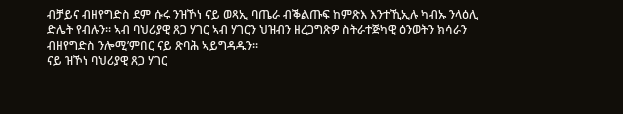ብቻይና ብዘየግድስ ደም ሱሩ ንዝኾነ ናይ ወጻኢ ባጤራ ብቕልጡፍ ከምጽእ እንተኺኢሉ ካብኡ ንላዕሊ ድሌት የብሉን፡፡ ኣብ ባህሪያዊ ጸጋ ሃገር ኣብ ሃገርን ህዝብን ዘረጋግጽዎ ስትራተጅካዊ ዕንወትን ክሳራን ብዘየግድስ ንሎሚ’ምበር ናይ ጽባሕ ኣይግዳዱን፡፡
ናይ ዝኾነ ባህሪያዊ ጸጋ ሃገር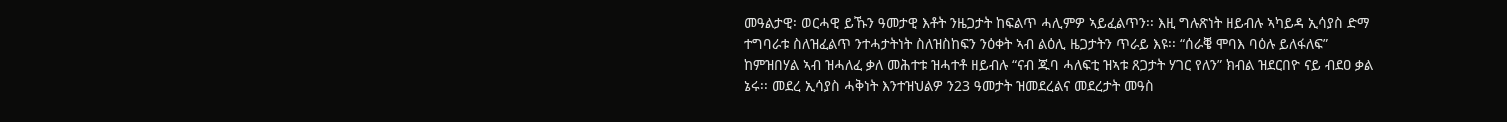መዓልታዊ፡ ወርሓዊ ይኹን ዓመታዊ እቶት ንዜጋታት ከፍልጥ ሓሊምዎ ኣይፈልጥን፡፡ እዚ ግሉጽነት ዘይብሉ ኣካይዳ ኢሳያስ ድማ ተግባራቱ ስለዝፈልጥ ንተሓታትነት ስለዝስከፍን ንዕቀት ኣብ ልዕሊ ዜጋታትን ጥራይ እዩ፡፡ “ሰራቔ ሞባእ ባዕሉ ይለፋለፍ” ከምዝበሃል ኣብ ዝሓለፈ ቃለ መሕተቱ ዝሓተቶ ዘይብሉ “ናብ ጁባ ሓለፍቲ ዝኣቱ ጸጋታት ሃገር የለን” ክብል ዝደርበዮ ናይ ብደዐ ቃል ኔሩ፡፡ መደረ ኢሳያስ ሓቅነት እንተዝህልዎ ን23 ዓመታት ዝመደረልና መደረታት መዓስ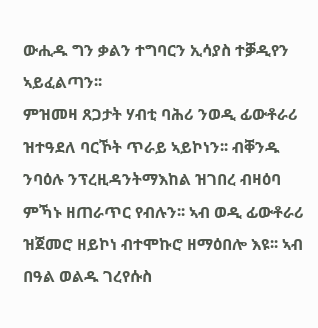ውሒዱ ግን ቃልን ተግባርን ኢሳያስ ተቓዲየን ኣይፈልጣን፡፡
ምዝመዛ ጸጋታት ሃብቲ ባሕሪ ንወዲ ፊውቶራሪ ዝተዓደለ ባርኾት ጥራይ ኣይኮነን፡፡ ብቐንዱ ንባዕሉ ንፕረዚዳንትማእከል ዝገበረ ብዛዕባ ምኻኑ ዘጠራጥር የብሉን፡፡ ኣብ ወዲ ፊውቶራሪ ዝጀመሮ ዘይኮነ ብተሞኩሮ ዘማዕበሎ እዩ፡፡ ኣብ በዓል ወልዱ ገረየሱስ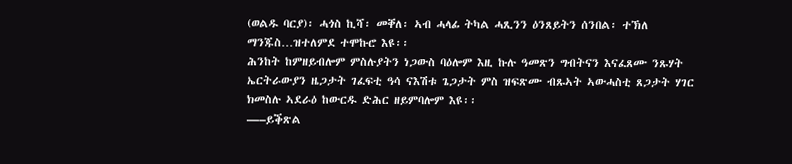(ወልዱ ባርያ)፡ ሓጎስ ኪሻ፡ መቐለ፡ ኣብ ሓላፊ ትካል ሓጺንን ዕንጸይትን ሰንበል፡ ተኽለ ማንጁስ…ዝተለምደ ተሞኩሮ እዩ፡፡
ሕንከት ከምዘይብሎም ምስሉያትን ነጋውስ ባዕሎም እዚ ኩሉ ዓመጽን ግብትናን እናፈጸሙ ንጹሃት ኤርትራውያን ዜጋታት ገፈፍቲ ዓሳ ናእሽቱ ጌጋታት ምስ ዝፍጽሙ ብጹኣት ኣውሓስቲ ጸጋታት ሃገር ክመስሉ ኣደራዕ ከውርዱ ድሕር ዘይምባሎም እዩ፡፡
—–ይቕጽል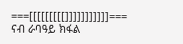===[[[[[[[[[]]]]]]]]]]]===
ናብ ራባዓይ ክፋል